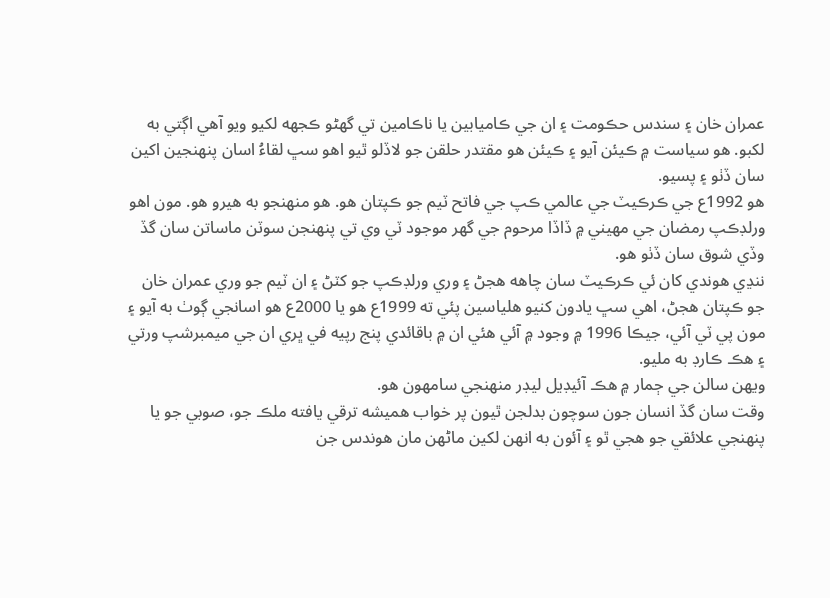عمران خان ۽ سندس حڪومت ۽ ان جي ڪاميابين يا ناڪامين تي گھڻو ڪجھه لکيو ويو آھي اڳتي به لکبو. ھو سياست ۾ ڪيئن آيو ۽ ڪيئن ھو مقتدر حلقن جو لاڏلو ٿيو اھو سڀ لقاءُ اسان پنھنجين اکين سان ڏٺو ۽ پسيو.
ھو 1992ع جي ڪرڪيٽ جي عالمي ڪپ جي فاتح ٽيم جو ڪپتان ھو. ھو منھنجو به ھيرو ھو. مون اھو ورلڊڪپ رمضان جي مھيني ۾ ڏاڏا مرحوم جي گھر موجود ٽي وي تي پنھنجن سوٽن ماساتن سان گڏ وڏي شوق سان ڏٺو ھو.
ننڍي ھوندي کان ئي ڪرڪيٽ سان چاھه ھجڻ ۽ وري ورلڊڪپ جو کٽڻ ۽ ان ٽيم جو وري عمران خان جو ڪپتان ھجڻ، اھي سڀ يادون کنيو ھلياسين پئي ته 1999ع ھو يا 2000ع هو اسانجي ڳوٺ به آيو ۽ مون پي ٽي آئي، جيڪا 1996 ۾ وجود ۾ آئي هئي ان ۾ باقائدي پنج رپيه في ڀري ان جي ميمبرشپ ورتي ۽ ھڪ ڪارڊ به مليو.
ويھن سالن جي ڄمار ۾ ھڪ آئيڊيل ليڊر منھنجي سامھون ھو.
وقت سان گڏ انسان جون سوچون بدلجن ٿيون پر خواب ھميشه ترقي يافته ملڪ جو، صوبي جو يا پنھنجي علائقي جو ھجي ٿو ۽ آئون به انھن لکين ماڻھن مان ھوندس جن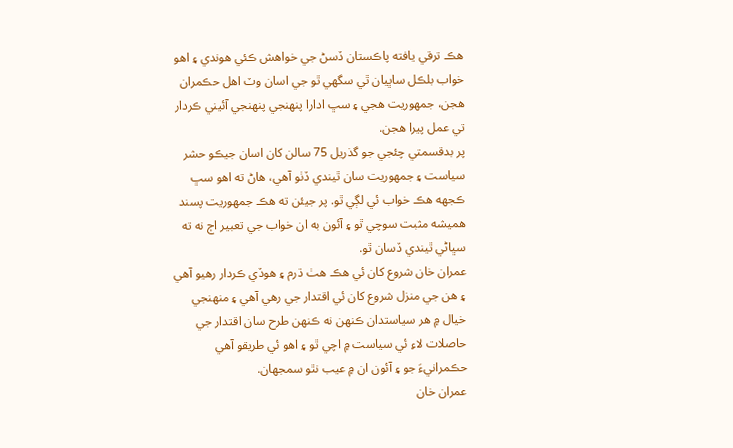ھڪ ترقي يافته پاڪستان ڏسڻ جي خواھش ڪئي ھوندي ۽ اھو خواب بلڪل ساڀيان ٿي سگھي ٿو جي اسان وٽ اھل حڪمران ھجن، جمھوريت ھجي ۽ سڀ ادارا پنھنجي پنھنجي آئيني ڪردار تي عمل پيرا ھجن.
پر بدقسمتي چئجي جو گذريل 75 سالن کان اسان جيڪو حشر سياست ۽ جمھوريت سان ٿيندي ڏٺو آھي، ھاڻ ته اهو سڀ ڪجھه ھڪ خواب ئي لڳي ٿو. پر جيئن ته ھڪ جمھوريت پسند ھميشه مثبت سوچي ٿو ۽ آئون به ان خواب جي تعبير اڄ نه ته سڀاڻي ٿيندي ڏسان ٿو.
عمران خان شروع کان ئي ھڪ ھٺ ڌرم ۽ هوڏي ڪردار رھيو آھي ۽ ھن جي منزل شروع کان ئي اقتدار جي رھي آھي ۽ منھنجي خيال ۾ ھر سياستدان ڪنھن نه ڪنھن طرح سان اقتدار جي حاصلات لاءِ ئي سياست ۾ اچي ٿو ۽ اھو ئي طريقو آھي حڪمرانيءَ جو ۽ آئون ان ۾ عيب نٿو سمجھان.
عمران خان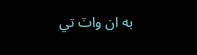به ان واٽ تي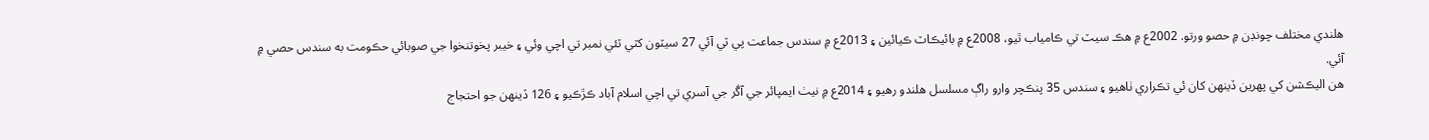ھلندي مختلف چونڊن ۾ حصو ورتو. 2002ع ۾ ھڪ سيٽ تي ڪامياب ٿيو، 2008ع ۾ بائيڪاٽ ڪيائين ۽ 2013ع ۾ سندس جماعت پي ٽي آئي 27 سيٽون کٽي ٽئي نمبر تي اچي وئي ۽ خيبر پخوتنخوا جي صوبائي حڪومت به سندس حصي ۾ آئي.
ھن اليڪشن کي پھرين ڏينھن کان ئي تڪراري ٺاھيو ۽ سندس 35 پنڪچر وارو راڳ مسلسل ھلندو رھيو ۽ 2014ع ۾ نيٺ ايمپائر جي آڱر جي آسري تي اچي اسلام آباد ڪڙڪيو ۽ 126 ڏينھن جو احتجاج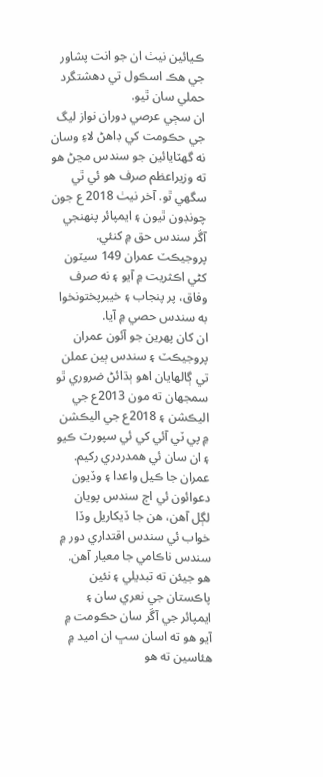ڪيائين نيٺ ان جو انت پشاور جي هڪ اسڪول تي دھشتگرد حملي سان ٿيو.
ان سڄي عرصي دوران نواز ليگ جي حڪومت کي ڊاھڻ لاءِ وسان نه گھٽايائين جو سندس مڃڻ ھو ته وزيراعظم صرف ھو ئي ٿي سگھي ٿو. آخر نيٺ 2018 ع جون چونڊون ٿيون ۽ ايمپائر پنھنجي آڱر سندس حق ۾ کنئي. پروجيڪٽ عمران 149 سيٽون کڻي اڪثريت ۾ آيو ۽ نه صرف وفاق، پر پنجاب ۽ خيبرپختونخوا به سندس حصي ۾ آيا.
ان کان پھرين جو آئون عمران پروجيڪٽ ۽ سندس ٻين عملن تي ڳالھايان اھو ٻڌائڻ ضروري ٿو سمجھان ته مون 2013ع جي اليڪشن ۽ 2018ع جي اليڪشن ۾ پي ٽي آئي کي ئي سپورٽ ڪيو ۽ ان سان ئي ھمدردري رکيم.
عمران جا ڪيل واعدا ۽ وڏيون دعوائون ئي اڄ سندس پويان لڳل آھن، ھن جا ڏيکاريل وڏا خواب ئي سندس اقتداري دور ۾ سندس ناڪامي جا معيار آھن.
ھو جيئن ته تبديلي ۽ نئين پاڪستان جي نعري سان ۽ ايمپائر جي آڱر سان حڪومت ۾ آيو ھو ته اسان سڀ ان اميد ۾ ھئاسين ته ھو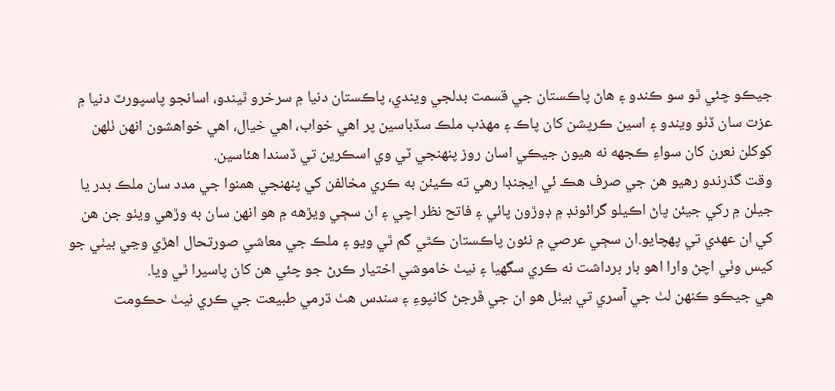جيڪو چئي ٿو سو ڪندو ۽ ھاڻ پاڪستان جي قسمت بدلجي ويندي، پاڪستان دنيا ۾ سرخرو ٿيندو، اسانجو پاسپورٽ دنيا ۾ عزت سان ڏٺو ويندو ۽ اسين ڪرپشن کان پاڪ ۽ مھذب ملڪ سڏباسين پر اھي خواب، اھي خيال، اھي خواھشون انھن ٺلھن کوکلن نعرن کان سواءِ ڪجھه نه ھيون جيڪي اسان روز پنھنجي ٽي وي اسڪرين تي ڏسندا ھئاسين.
وقت گذرندو رھيو ھن جي صرف ھڪ ئي ايجنڊا رھي ته ڪيئن به ڪري مخالفن کي پنھنجي ھمنوا جي مدد سان ملڪ بدر يا جيلن ۾ رکي جيئن پاڻ اڪيلو گرائونڊ ۾ ڊوڙون پائي ۽ فاتح نظر اچي ۽ ان سڄي ويڙھه ۾ ھو انھن سان به وڙھي ويٺو جن ھن کي ان عھدي تي پھچايو.ان سڄي عرصي ۾ نئون پاڪستان ڪٿي گم ٿي ويو ۽ ملڪ جي معاشي صورتحال اھڙي وڃي بيٺي جو کيس وٺي اچڻ وارا اھو بار برداشت نه ڪري سگھيا ۽ نيٺ خاموشي اختيار ڪرڻ جو چئي ھن کان پاسيرا ٿي ويا.
ھي جيڪو ڪنھن لٺ جي آسري تي بيٺل ھو ان جي ڦرجڻ کانپوءِ ۽ سندس ھٺ ڌرمي طبيعت جي ڪري نيٺ حڪومت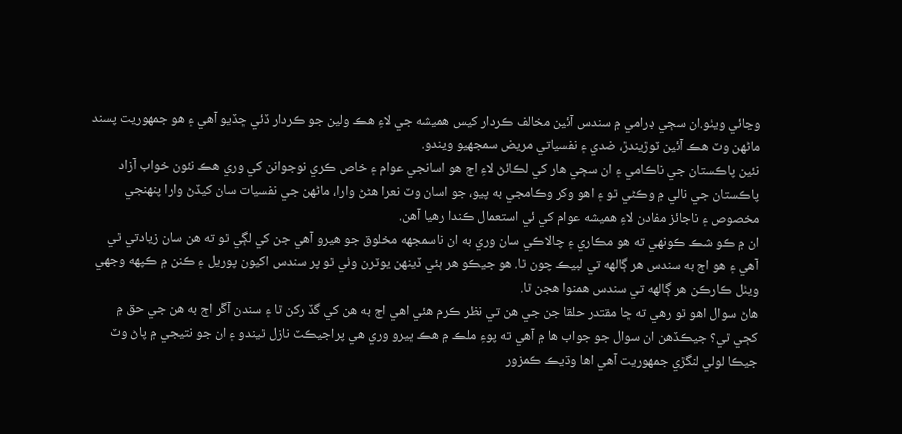وڃائي ويٺو.ان سڄي ڊرامي ۾ سندس آئين مخالف ڪردار کيس ھميشه جي لاءِ ھڪ ولين جو ڪردار ڏئي ڇڏيو آھي ۽ ھو جمھوريت پسند ماڻھن وٽ ھڪ آئين ٽوڙيندڙ، ضدي ۽ نفسياتي مريض سمجھيو ويندو.
نئين پاڪستان جي ناڪامي ۽ ان سڄي ھار کي لڪائڻ لاءِ اڄ ھو اسانجي عوام ۽ خاص ڪري نوجوانن کي وري ھڪ نئون خواب آزاد پاڪستان جي نالي ۾ وڪڻي ٿو ۽ اھو وکر وڪامجي به پيو، جو اسان وٽ نعرا ھڻڻ وارا، ماڻھن جي نفسيات سان کيڏڻ وارا پنھنجي مخصوص ۽ ناجائز مفادن لاءِ ھميشه عوام کي ئي استعمال ڪندا رھيا آھن.
ان ۾ ڪو شڪ ڪونھي ته ھو مڪاري ۽ چالاڪي سان وري به ان ناسمجھه مخلوق جو ھيرو آھي جن کي لڳي ٿو ته ھن سان زيادتي ٿي آھي ۽ هو اڄ به سندس ھر ڳالھه تي لبيڪ چون ٿا. ھو جيڪو ھر ٻئي ڏينھن يوٽرن وٺي ٿو پر سندس اکيون پوريل ۽ ڪنن ۾ ڪپھه وجهي ويٺل ڪارڪن هر ڳالھه تي سندس ھمنوا ھجن ٿا.
ھاڻ سوال اھو ٿو رھي ته ڇا مقتدر حلقا جن جي ھن تي نظر ڪرم ھئي اھي اڄ به ھن کي گڏ رکن ٿا ۽ سندن آڱر اڄ به ھن جي حق ۾ کڄي ٿي؟ جيڪڏهن ان سوال جو جواب ها ۾ آهي ته پوءِ ملڪ ۾ ھڪ ڀيرو وري ھي پراجيڪٽ نازل ٿيندو ۽ ان جو نتيجي ۾ پاڻ وٽ جيڪا لولي لنگڙي جمھوريت آهي اها وڌيڪ ڪمزور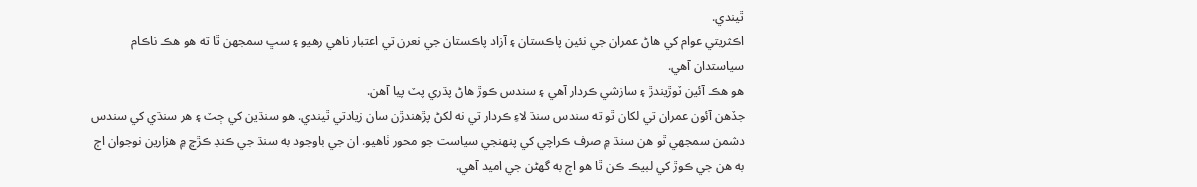ٿيندي.
اڪثريتي عوام کي ھاڻ عمران جي نئين پاڪستان ۽ آزاد پاڪستان جي نعرن تي اعتبار ناهي رھيو ۽ سڀ سمجھن ٿا ته ھو ھڪ ناڪام سياستدان آھي.
ھو ھڪ آئين ٽوڙيندڙ ۽ سازشي ڪردار آھي ۽ سندس ڪوڙ ھاڻ پڌري پٽ پيا آھن.
جڏھن آئون عمران تي لکان ٿو ته سندس سنڌ لاءِ ڪردار تي نه لکڻ پڙھندڙن سان زيادتي ٿيندي. ھو سنڌين کي ڄٽ ۽ ھر سنڌي کي سندس دشمن سمجھي ٿو ھن سنڌ ۾ صرف ڪراچي کي پنهنجي سياست جو محور ٺاھيو. ان جي باوجود به سنڌ جي ڪنڊ ڪڙڇ ۾ ھزارين نوجوان اڄ به هن جي ڪوڙ کي لبيڪ ڪن ٿا ھو اڄ به گھڻن جي اميد آھي.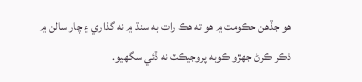ھو جڏھن حڪومت ۾ ھو ته ھڪ رات به سنڌ ۾ نه گذاري ۽ چار سالن ۾ ذڪر ڪرڻ جهڙو ڪوبه پروجيڪٽ نه ڏئي سگھيو.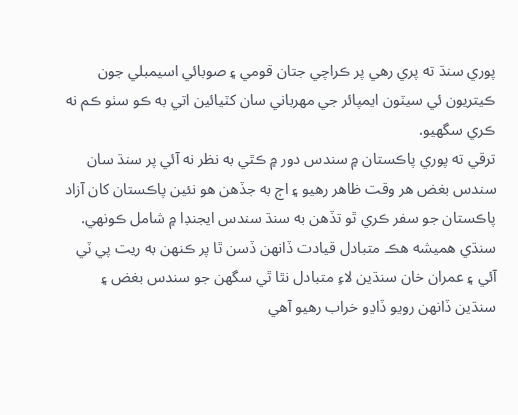پوري سنڌ ته پري رھي پر ڪراچي جتان قومي ۽ صوبائي اسيمبلي جون ڪيتريون ئي سيٽون ايمپائر جي مھرباني سان کٽيائين اتي به ڪو سٺو ڪم نه ڪري سگھيو.
ترقي ته پوري پاڪستان ۾ سندس دور ۾ ڪٿي به نظر نه آئي پر سنڌ سان سندس بغض ھر وقت ظاھر رھيو ۽ اڄ به جڏھن ھو نئين پاڪستان کان آزاد پاڪستان جو سفر ڪري ٿو تڏھن به سنڌ سندس ايجنڊا ۾ شامل ڪونھي.
سنڌي ھميشه ھڪ متبادل قيادت ڏانھن ڏسن ٿا پر ڪنھن به ريت پي ٽي آئي ۽ عمران خان سنڌين لاءِ متبادل نٿا ٿي سگھن جو سندس بغض ۽ سنڌين ڏانھن رويو ڏاڍو خراب رھيو آھي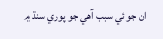ان جو ئي سبب آھي جو پوري سنڌ ۾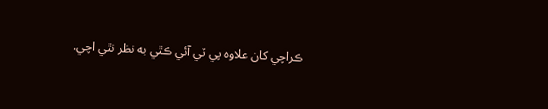ڪراچي کان علاوه پي ٽي آئي ڪٿي به نظر نٿي اچي.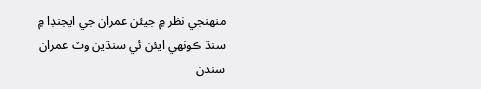منھنجي نظر ۾ جيئن عمران جي ايجنڊا ۾ سنڌ ڪونھي ايئن ئي سنڌين وٽ عمران سندن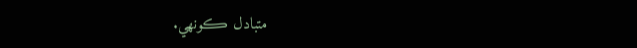متبادل ڪونھي.